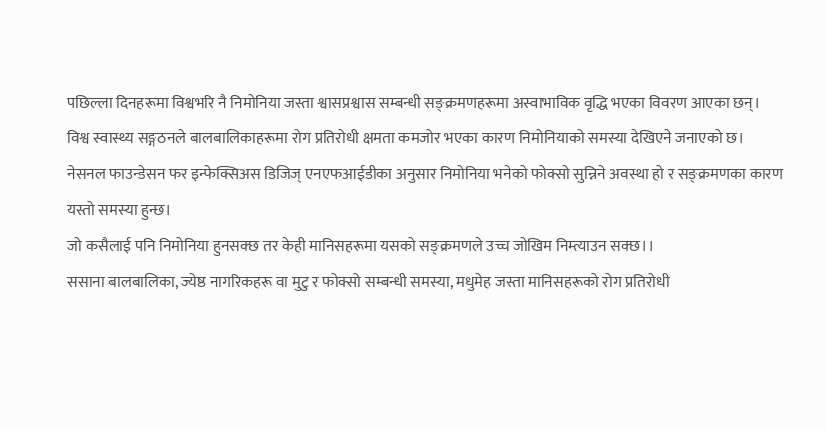पछिल्ला दिनहरूमा विश्वभरि नै निमोनिया जस्ता श्वासप्रश्वास सम्बन्धी सङ्क्रमणहरूमा अस्वाभाविक वृद्धि भएका विवरण आएका छन्।
विश्व स्वास्थ्य सङ्गठनले बालबालिकाहरूमा रोग प्रतिरोधी क्षमता कमजोर भएका कारण निमोनियाको समस्या देखिएने जनाएको छ।
नेसनल फाउन्डेसन फर इन्फेक्सिअस डिजिज् एनएफआईडीका अनुसार निमोनिया भनेको फोक्सो सुन्निने अवस्था हो र सङ्क्रमणका कारण यस्तो समस्या हुन्छ।
जो कसैलाई पनि निमोनिया हुनसक्छ तर केही मानिसहरूमा यसको सङ्क्रमणले उच्च जोखिम निम्त्याउन सक्छ।।
ससाना बालबालिका, ज्येष्ठ नागरिकहरू वा मुटु र फोक्सो सम्बन्धी समस्या, मधुमेह जस्ता मानिसहरूको रोग प्रतिरोधी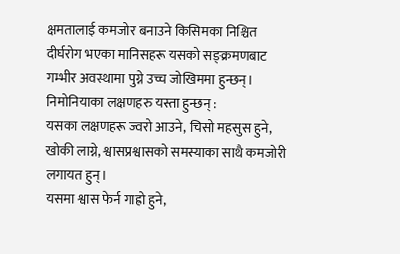क्षमतालाई कमजोर बनाउने किसिमका निश्चित दीर्घरोग भएका मानिसहरू यसको सङ्क्रमणबाट गम्भीर अवस्थामा पुग्ने उच्च जोखिममा हुन्छन्।
निमोनियाका लक्षणहरु यस्ता हुन्छन् :
यसका लक्षणहरू ज्वरो आउने, चिसो महसुस हुने, खोकी लाग्ने, श्वासप्रश्वासको समस्याका साथै कमजोरी लगायत हुन्।
यसमा श्वास फेर्न गाह्रो हुने,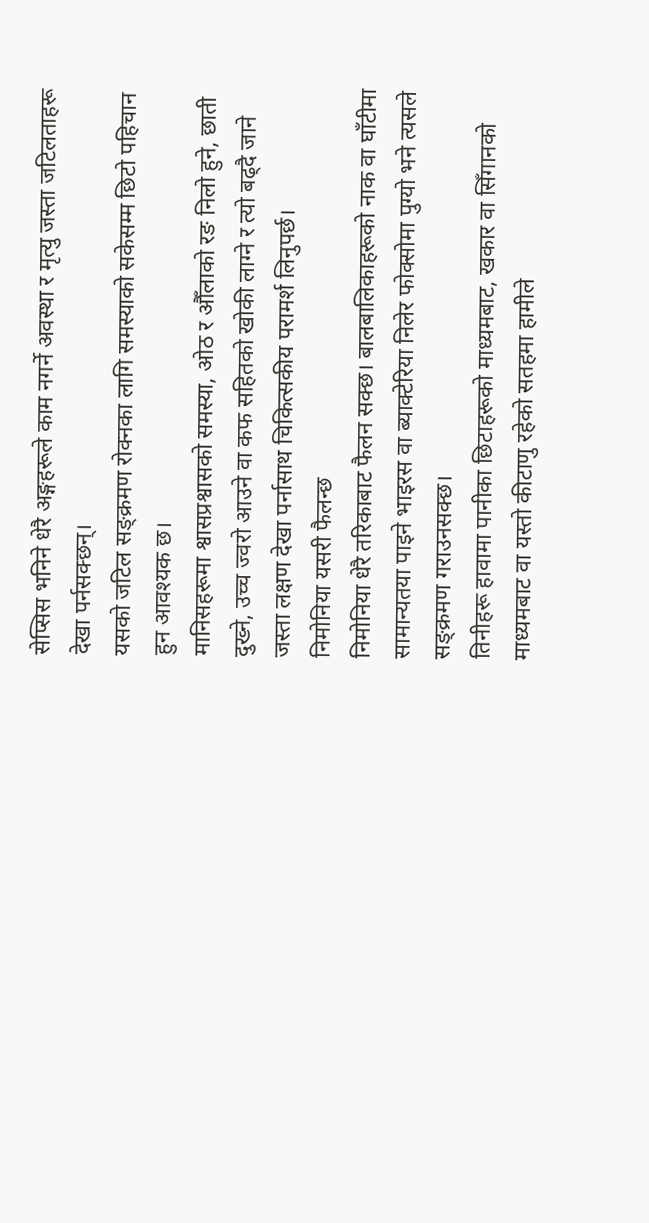सेप्सिस भनिने धेरै अङ्गहरूले काम नगर्ने अवस्था र मृत्यु जस्ता जटिलताहरू देखा पर्नसक्छन्।
यसको जटिल सङ्क्रमण रोक्नका लागि समस्याको सकेसम्म छिटो पहिचान हुन आवश्यक छ।
मानिसहरूमा श्वासप्रश्वासको समस्या, ओठ र औँलाको रङ निलो हुने, छाती दुख्ने, उच्च ज्वरो आउने वा कफ सहितको खोकी लाग्ने र त्यो बढ्दै जाने जस्ता लक्षण देखा पर्नासाथ चिकित्सकीय परामर्श लिनुपर्छ।
निमोनिया यसरी फैलन्छ
निमोनिया धेरै तरिकाबाट फैलन सक्छ। बालबालिकाहरूको नाक वा घाँटीमा सामान्यतया पाइने भाइरस वा ब्याक्टेरिया निलेर फोक्सोमा पुग्यो भने त्यसले सङ्क्रमण गराउनसक्छ।
तिनीहरू हावामा पानीका छिटाहरूको माध्यमबाट, खकार वा सिँगानको माध्यमबाट वा यस्तो कीटाणु रहेको सतहमा हामीले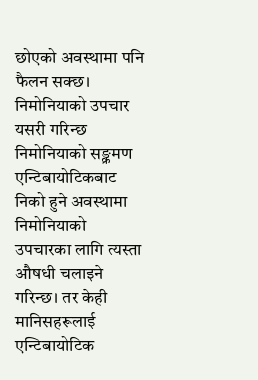छोएको अवस्थामा पनि फैलन सक्छ।
निमोनियाको उपचार यसरी गरिन्छ
निमोनियाको सङ्क्रमण एन्टिबायोटिकबाट निको हुने अवस्थामा निमोनियाको उपचारका लागि त्यस्ता औषधी चलाइने गरिन्छ। तर केही मानिसहरूलाई एन्टिबायोटिक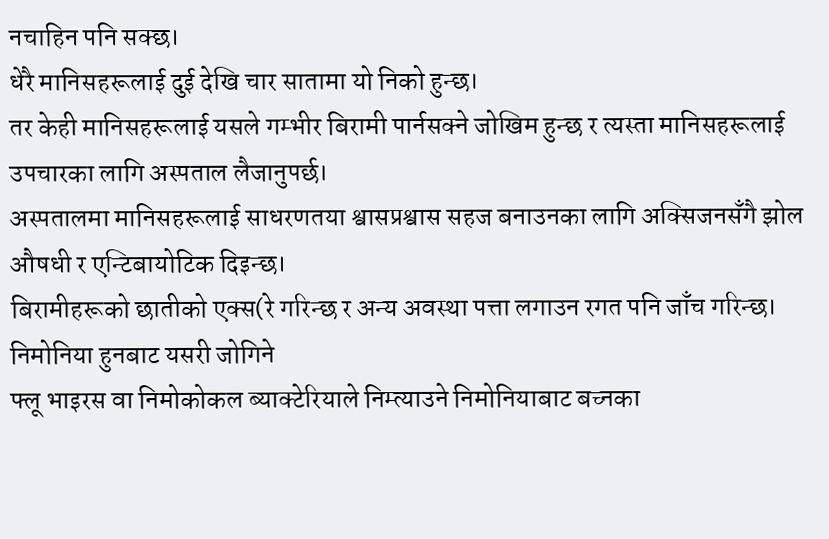नचाहिन पनि सक्छ।
धेरै मानिसहरूलाई दुई देखि चार सातामा यो निको हुन्छ।
तर केही मानिसहरूलाई यसले गम्भीर बिरामी पार्नसक्ने जोखिम हुन्छ र त्यस्ता मानिसहरूलाई उपचारका लागि अस्पताल लैजानुपर्छ।
अस्पतालमा मानिसहरूलाई साधरणतया श्वासप्रश्वास सहज बनाउनका लागि अक्सिजनसँगै झोल औषधी र एन्टिबायोटिक दिइन्छ।
बिरामीहरूको छातीको एक्स(रे गरिन्छ र अन्य अवस्था पत्ता लगाउन रगत पनि जाँच गरिन्छ।
निमोनिया हुनबाट यसरी जोगिने
फ्लू भाइरस वा निमोकोकल ब्याक्टेरियाले निम्त्याउने निमोनियाबाट बच्नका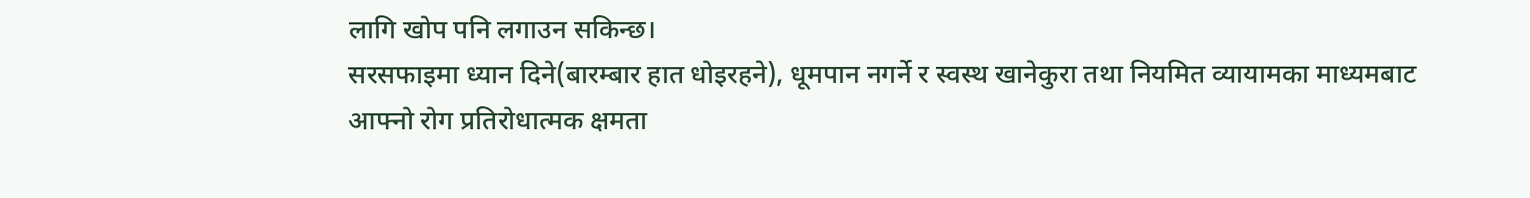लागि खोप पनि लगाउन सकिन्छ।
सरसफाइमा ध्यान दिने(बारम्बार हात धोइरहने), धूमपान नगर्ने र स्वस्थ खानेकुरा तथा नियमित व्यायामका माध्यमबाट आफ्नो रोग प्रतिरोधात्मक क्षमता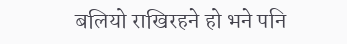बलियो राखिरहने हो भने पनि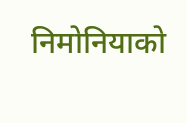निमोनियाको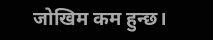जोखिम कम हुन्छ।